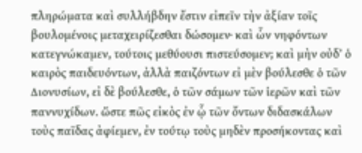πληρώματα καὶ συλλήβδην ἔστιν εἰπεῖν τὴν ἀξίαν τοῖς βουλομένοις μεταχειρίζεσθαι δώσομεν· καὶ ὧν νηφόντων κατεγνώκαμεν, τούτοις μεθύουσι πιστεύσομεν; καὶ μὴν οὐδʼ ὁ καιρὸς παιδευόντων, ἀλλὰ παιζόντων εἰ μὲν βούλεσθε ὁ τῶν Διονυσίων, εἰ δὲ βούλεσθε, ὁ τῶν σάμων τῶν ἱερῶν καὶ τῶν παννυχίδων. ὥστε πῶς εἰκὸς ἐν ᾧ τῶν ὄντων διδασκάλων τοὺς παῖδας ἀφίεμεν, ἐν τούτῳ τοὺς μηδὲν προσήκοντας καὶ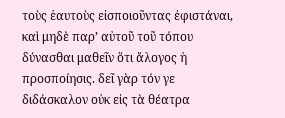τοὺς ἑαυτοὺς εἰσποιοῦντας ἐφιστάναι, καὶ μηδὲ παρʼ αὐτοῦ τοῦ τόπου δύνασθαι μαθεῖν ὅτι ἄλογος ἡ προσποίησις. δεῖ γὰρ τόν γε διδάσκαλον οὐκ εἰς τὰ θέατρα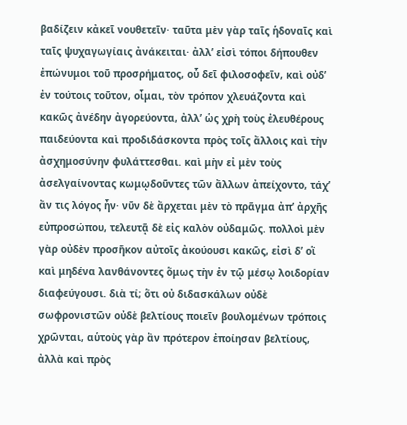βαδίζειν κἀκεῖ νουθετεῖν· ταῦτα μὲν γὰρ ταῖς ἡδοναῖς καὶ ταῖς ψυχαγωγίαις ἀνάκειται· ἀλλʼ εἰσὶ τόποι δήπουθεν ἐπώνυμοι τοῦ προσρήματος, οὗ δεῖ φιλοσοφεῖν, καὶ οὐδʼ ἐν τούτοις τοῦτον, οἶμαι, τὸν τρόπον χλευάζοντα καὶ κακῶς ἀνέδην ἀγορεύοντα, ἀλλʼ ὡς χρὴ τοὺς ἐλευθέρους παιδεύοντα καὶ προδιδάσκοντα πρὸς τοῖς ἄλλοις καὶ τὴν ἀσχημοσύνην φυλάττεσθαι. καὶ μὴν εἰ μὲν τοὺς ἀσελγαίνοντας κωμῳδοῦντες τῶν ἄλλων ἀπείχοντο, τάχʼ ἄν τις λόγος ἦν· νῦν δὲ ἄρχεται μὲν τὸ πρᾶγμα ἀπʼ ἀρχῆς εὐπροσώπου, τελευτᾷ δὲ εἰς καλὸν οὐδαμῶς. πολλοὶ μὲν γὰρ οὐδὲν προσῆκον αὐτοῖς ἀκούουσι κακῶς, εἰσὶ δʼ οἳ καὶ μηδένα λανθάνοντες ὅμως τὴν ἐν τῷ μέσῳ λοιδορίαν διαφεύγουσι. διὰ τί; ὅτι οὐ διδασκάλων οὐδὲ σωφρονιστῶν οὐδὲ βελτίους ποιεῖν βουλομένων τρόποις χρῶνται, αὑτοὺς γὰρ ἂν πρότερον ἐποίησαν βελτίους, ἀλλὰ καὶ πρὸς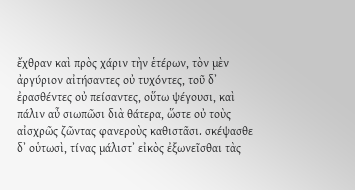ἔχθραν καὶ πρὸς χάριν τὴν ἑτέρων, τὸν μὲν ἀργύριον αἰτήσαντες οὐ τυχόντες, τοῦ δʼ ἐρασθέντες οὐ πείσαντες, οὕτω ψέγουσι, καὶ πάλιν αὖ σιωπῶσι διὰ θάτερα, ὥστε οὐ τοὺς αἰσχρῶς ζῶντας φανεροὺς καθιστᾶσι. σκέψασθε δʼ οὑτωσὶ, τίνας μάλιστʼ εἰκὸς ἐξωνεῖσθαι τὰς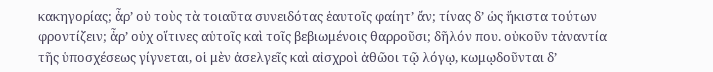κακηγορίας; ἆρʼ οὐ τοὺς τὰ τοιαῦτα συνειδότας ἑαυτοῖς φαίητʼ ἄν; τίνας δʼ ὡς ἥκιστα τούτων φροντίζειν; ἆρʼ οὐχ οἵτινες αὑτοῖς καὶ τοῖς βεβιωμένοις θαρροῦσι; δῆλόν που. οὐκοῦν τἀναντία τῆς ὑποσχέσεως γίγνεται, οἱ μὲν ἀσελγεῖς καὶ αἰσχροὶ ἀθῶοι τῷ λόγῳ, κωμῳδοῦνται δʼ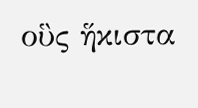οὓς ἥκιστα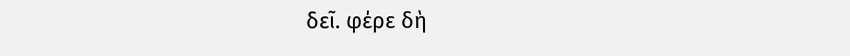δεῖ. φέρε δὴ